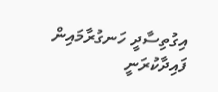އިގުތިސާދީ ހަނގުރާމައިން ފައިދާކުރަނީ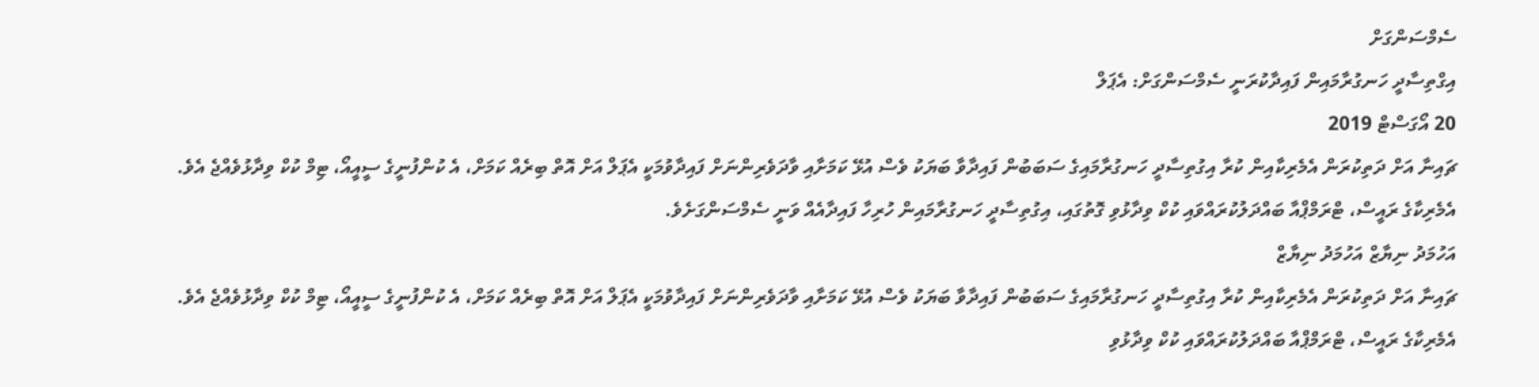ސެމްސަންގަށް
އިގްތިސާދީ ހަނގުރާމައިން ފައިދާކުރަނީ ސެމްސަންގަށް: އެޕަލް
20 އޯގަސްޓް 2019
ޗައިނާ އަށް ދަތިކުރަން އެމެރިކާއިން ކުރާ އިގުތިސާދީ ހަނގުރާމައިގެ ސަބަބުން ފައިދާވާ ބަޔަކު ވެސް އުޅޭ ކަމަށާއި ވާދަވެރިންނަށް ފައިދާވުމަކީ އެޕަލް އަށް އޮތް ބިރެއް ކަމަށް، އެ ކުންފުނީގެ ސީއީއޯ، ޓިމް ކުކް ވިދާޅުވެއްޖެ އެވެ. އެމެރިކާގެ ރައީސް، ޓްރަމްޕްއާ ބައްދަލުކުރައްވައި ކުކް ވިދާޅުވި ގޮތުގައި، އިގުތިސާދީ ހަނގުރާމައިން ހުރިހާ ފައިދާއެއް ވަނީ ސެމްސަންގަށެވެ.
އަހުމަދު ނިޔާޒް އަހުމަދު ނިޔާޒް
ޗައިނާ އަށް ދަތިކުރަން އެމެރިކާއިން ކުރާ އިގުތިސާދީ ހަނގުރާމައިގެ ސަބަބުން ފައިދާވާ ބަޔަކު ވެސް އުޅޭ ކަމަށާއި ވާދަވެރިންނަށް ފައިދާވުމަކީ އެޕަލް އަށް އޮތް ބިރެއް ކަމަށް، އެ ކުންފުނީގެ ސީއީއޯ، ޓިމް ކުކް ވިދާޅުވެއްޖެ އެވެ. އެމެރިކާގެ ރައީސް، ޓްރަމްޕްއާ ބައްދަލުކުރައްވައި ކުކް ވިދާޅުވި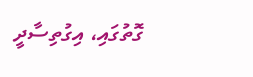ގޮތުގައި، އިގުތިސާދީ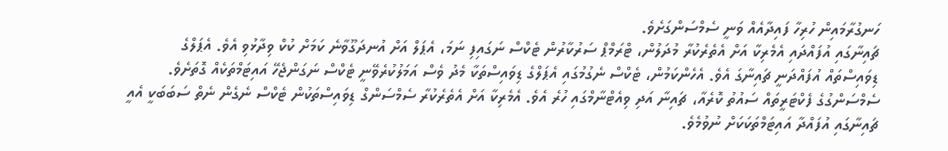ހަނގުރާމައިން ހުރިހާ ފައިދާއެއް ވަނީ ސެމްސަންގަށެވެ.
ޗައިނާގައި އުފައްދައި އެމެރިކާ އަށް އެތެރެކުރާ މުދަލުން، ޓްރަމްޕް ސަރުކާރުން ޓެކްސް ނަގައިފި ނަމަ، އެޕަލް އަށް އުނދަގޫވާނެ ކަމަށް ކުކް ވިދާޅުވި އެވެ. އެޕަލްގެ ޑިވައިސްތައް އުފައްދަނީ ޗައިނާގަ އެވެ. އެހެންކަމުން، ޓެކްސް ނެގުމުގައި އެޕަލްގެ ޑިވައިސްތަކާ މެދު ވެސް އަމަލުކުރެވޭނީ ޓެކްސް ނަގަންޖެހޭ އައިޓަމްތަކެއް ގޮތަށެވެ.
ސެމްސަންގުގެ ފެކްޓަރީތައް ސައުތު ކޮރެއާ، ޗައިނާ އަދި ވިއެޓްނާމްގައި ހުރެ އެވެ. އެމެރިކާ އަށް އެތެރެކުރާ ސެމްސަންގް ޑިވައިސްތަކުން ޓެކްސް ނެގެން ނެތް ސަބަބަކީ އެއީ ޗައިނާގައި އުފައްދާ އައިޓަމްތަކަކަށް ނުވުމެވެ.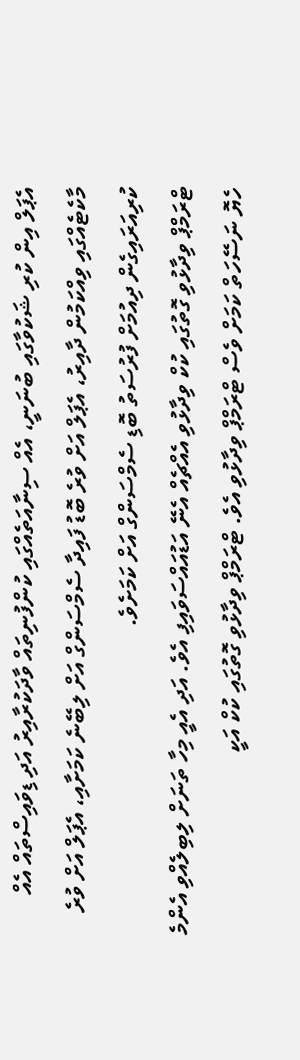އެޕަލް އިން ކުރި ޝަކުވާގައި ބުނަނީ، އެއް ސިނާއަތެއްގައި ކުންފުނިތައް ވާދަކުރާއިރު އަދި ޑިވައިސްތައް އެއް މާކެޓެއްގައި ވިއްކަމުން ދާއިރު، އެޕަލް އަށް ވުރެ ބޮޑު ފައިދާ ސެމްސަންގް އަށް ލިބޭނެ ކަމަށާއި، އެޕަލް އަށް ވުރެ ކުރިއަރައިގެން ދިއުމަށް ފުރުސަތު ބޮޑި ސެމްސަންގް އަށް ކަމަށެވެ.
ޓްރަމްޕް ވިދާޅުވި ގޮތުގައި ކުކް ވިދާޅުވި އެއްޗެއް އެނޭ އަޑުއައްސަވައިފި އެވެ. އަދި އެއީ މިހާ ތަނަށް ލިބިލެއްވި އެންމެ ހެޔޮ ނަސޭހަތް ކަމަށް ވެސް ޓްރަމްޕް ވިދާޅުވި އެވެ. ޓްރަމްޕް ވިދާޅުވި ގޮތުގައި ކުކް އަކީ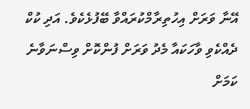އޭނާ ވަރަށް އިހުތިރާމްކުރައްވާ ބޭފުޅެކެވެ. އަދި ކުކް ދެއްކެވި ވާހަކައާ މެދު ވަރަށް ފުންކޮށް ވިސްނަވާނެ ކަމަށް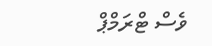ވެސް ޓްރަމްޕް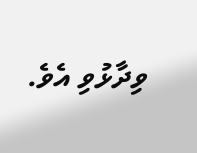ވިދާޅުވި އެވެ.